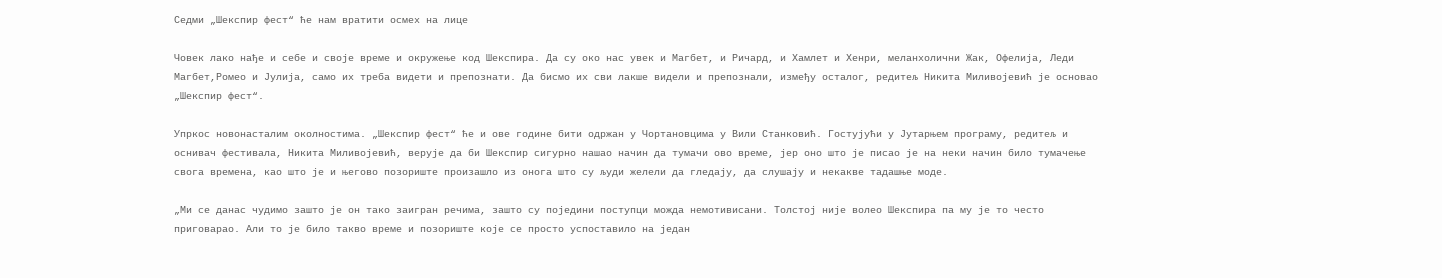Седми „Шекспир фест“ ће нам вратити осмех на лице

Човек лако нађе и себе и своје време и окружење код Шекспира. Да су око нас увек и Магбет, и Ричард, и Хамлет и Хенри, меланхолични Жак, Офелија, Леди Магбет,Ромео и Јулија, само их треба видети и препознати. Да бисмо их сви лакше видели и препознали, између осталог, редитељ Никита Миливојевић је основао „Шекспир фест“.

Упркос новонасталим околностима. „Шекспир фест“ ће и ове године бити одржан у Чортановцима у Вили Станковић. Гостујући у Јутарњем програму, редитељ и оснивач фестивала, Никита Миливојевић, верује да би Шекспир сигурно нашао начин да тумачи ово време, јер оно што је писао је на неки начин било тумачење свога времена, као што је и његово позориште произашло из онога што су људи желели да гледају, да слушају и некакве тадашње моде.

„Ми се данас чудимо зашто је он тако заигран речима, зашто су поједини поступци можда немотивисани. Толстој није волео Шекспира па му је то често приговарао. Али то је било такво време и позориште које се просто успоставило на један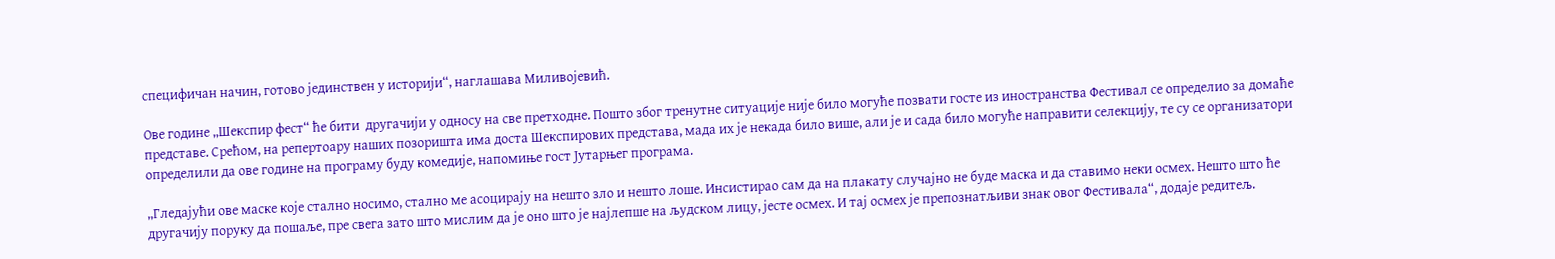специфичан начин, готово јединствен у историји“, наглашава Миливојевић.

Ове године „Шекспир фест“ ће бити  другачији у односу на све претходне. Пошто због тренутне ситуације није било могуће позвати госте из иностранства Фестивал се определио за домаће представе. Срећом, на репертоару наших позоришта има доста Шекспирових представа, мада их је некада било више, али је и сада било могуће направити селекцију, те су се организатори определили да ове године на програму буду комедије, напомиње гост Јутарњег програма.

„Гледајући ове маске које стално носимо, стално ме асоцирају на нешто зло и нешто лоше. Инсистирао сам да на плакату случајно не буде маска и да ставимо неки осмех. Нешто што ће другачију поруку да пошаље, пре свега зато што мислим да је оно што је најлепше на људском лицу, јесте осмех. И тај осмех је препознатљиви знак овог Фестивала“, додаје редитељ.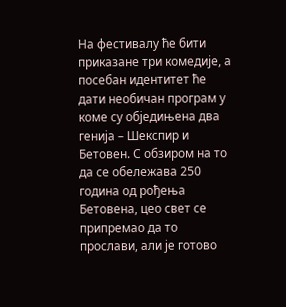На фестивалу ће бити приказане три комедије, а посебан идентитет ће дати необичан програм у коме су обједињена два генија – Шекспир и Бетовен. С обзиром на то да се обележава 250 година од рођења Бетовена, цео свет се припремао да то прослави, али је готово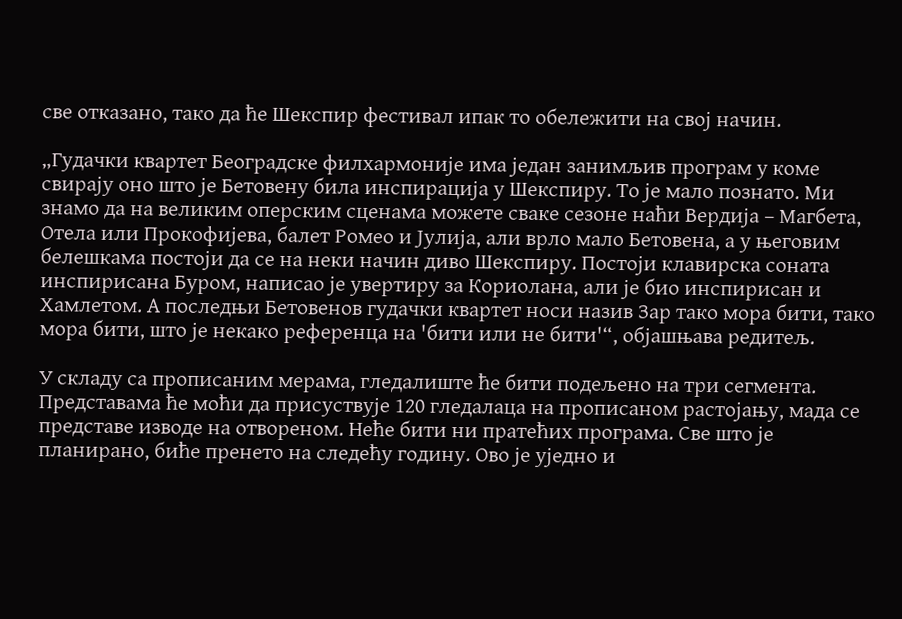све отказано, тако да ће Шекспир фестивал ипак то обележити на свој начин.

„Гудачки квартет Београдске филхармоније има један занимљив програм у коме свирају оно што је Бетовену била инспирација у Шекспиру. То је мало познато. Ми знамо да на великим оперским сценама можете сваке сезоне наћи Вердија – Магбета, Отела или Прокофијева, балет Ромео и Јулија, али врло мало Бетовена, а у његовим белешкама постоји да се на неки начин диво Шекспиру. Постоји клавирска соната инспирисана Буром, написао је увертиру за Кориолана, али је био инспирисан и Хамлетом. А последњи Бетовенов гудачки квартет носи назив Зар тако мора бити, тако мора бити, што је некако референца на 'бити или не бити'“, објашњава редитељ.

У складу са прописаним мерама, гледалиште ће бити подељено на три сегмента. Представама ће моћи да присуствује 120 гледалаца на прописаном растојању, мада се представе изводе на отвореном. Неће бити ни пратећих програма. Све што је планирано, биће пренето на следећу годину. Ово је уједно и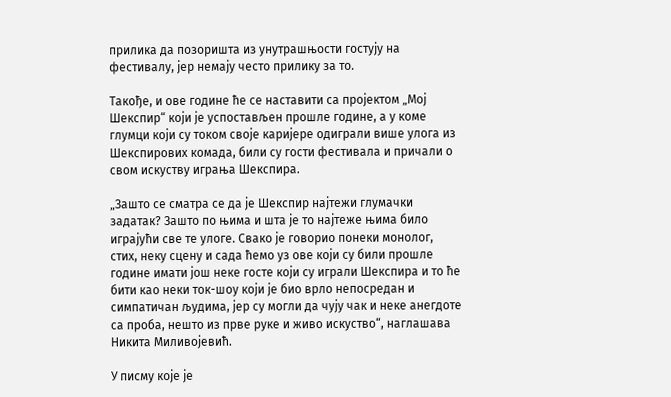прилика да позоришта из унутрашњости гостују на фестивалу, јер немају често прилику за то.

Такође, и ове године ће се наставити са пројектом „Мој Шекспир“ који је успостављен прошле године, а у коме глумци који су током своје каријере одиграли више улога из Шекспирових комада, били су гости фестивала и причали о свом искуству играња Шекспира.

„Зашто се сматра се да је Шекспир најтежи глумачки задатак? Зашто по њима и шта је то најтеже њима било играјући све те улоге. Свако је говорио понеки монолог, стих, неку сцену и сада ћемо уз ове који су били прошле године имати још неке госте који су играли Шекспира и то ће бити као неки ток-шоу који је био врло непосредан и симпатичан људима, јер су могли да чују чак и неке анегдоте са проба, нешто из прве руке и живо искуство“, наглашава Никита Миливојевић.

У писму које је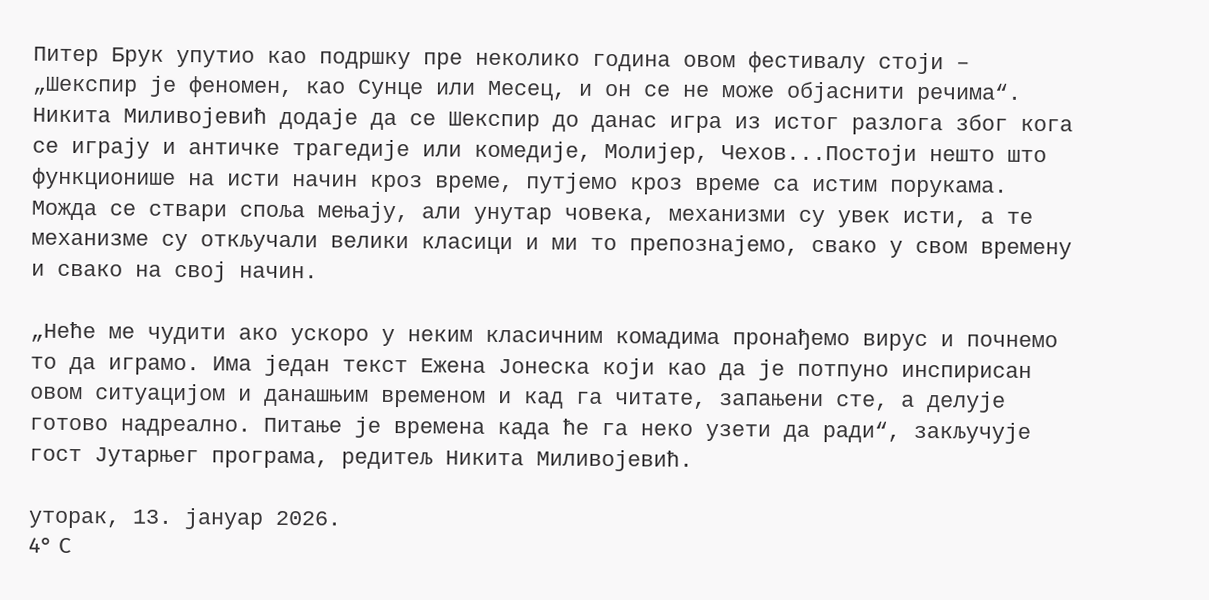Питер Брук упутио као подршку пре неколико година овом фестивалу стоји – „Шекспир је феномен, као Сунце или Месец, и он се не може објаснити речима“. Никита Миливојевић додаје да се Шекспир до данас игра из истог разлога због кога се играју и античке трагедије или комедије, Молијер, Чехов...Постоји нешто што функционише на исти начин кроз време, путјемо кроз време са истим порукама. Можда се ствари споља мењају, али унутар човека, механизми су увек исти, а те механизме су откључали велики класици и ми то препознајемо, свако у свом времену и свако на свој начин.

„Неће ме чудити ако ускоро у неким класичним комадима пронађемо вирус и почнемо то да играмо. Има један текст Ежена Јонеска који као да је потпуно инспирисан овом ситуацијом и данашњим временом и кад га читате, запањени сте, а делује готово надреално. Питање је времена када ће га неко узети да ради“, закључује гост Јутарњег програма, редитељ Никита Миливојевић.

уторак, 13. јануар 2026.
4° C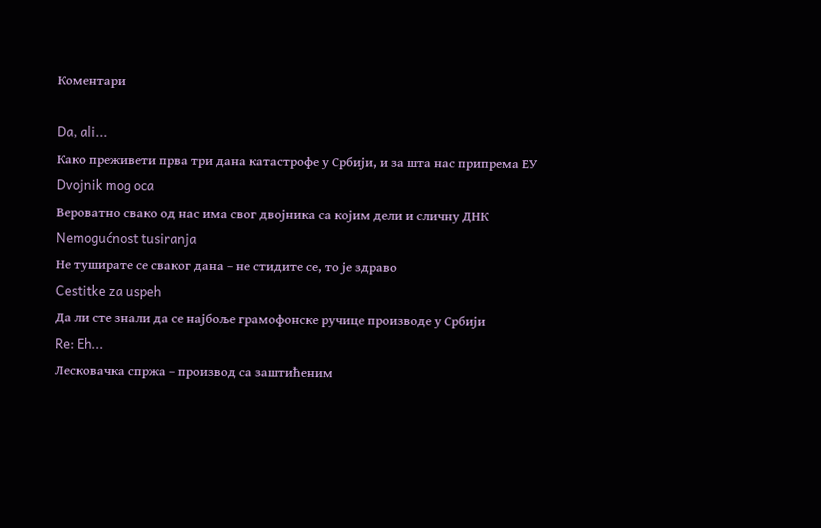Коментари

Da, ali...
Како преживети прва три дана катастрофе у Србији, и за шта нас припрема ЕУ
Dvojnik mog oca
Вероватно свако од нас има свог двојника са којим дели и сличну ДНК
Nemogućnost tusiranja
Не туширате се сваког дана – не стидите се, то је здраво
Cestitke za uspeh
Да ли сте знали да се најбоље грамофонске ручице производе у Србији
Re: Eh...
Лесковачка спржа – производ са заштићеним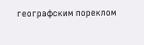географским пореклом